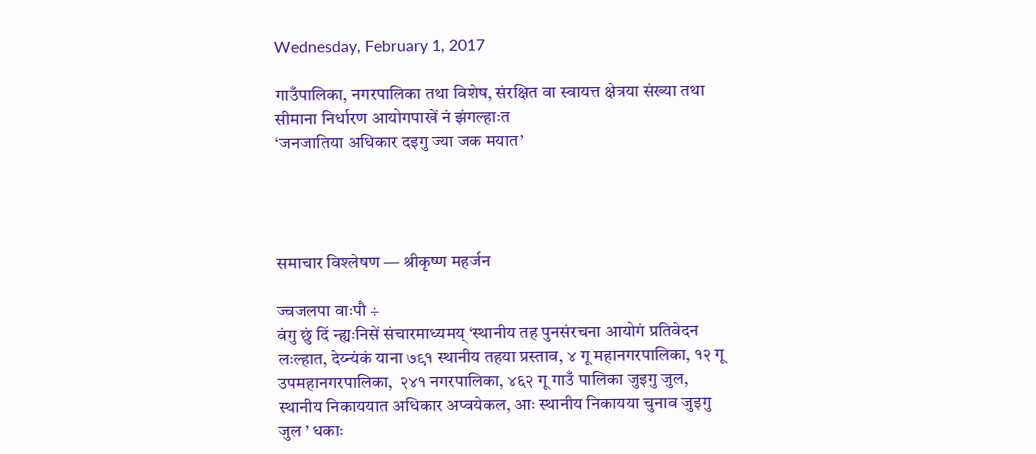Wednesday, February 1, 2017

गाउँपालिका, नगरपालिका तथा विशेष, संरक्षित वा स्वायत्त क्षेत्रया संख्या तथा सीमाना निर्धारण आयोगपाखें नं झंगल्हाःत
‘जनजातिया अधिकार दइगु ज्या जक मयात’




समाचार विश्लेषण — श्रीकृष्ण महर्जन

ज्वजलपा वाःपौ ÷
वंगु छुं दिं न्ह्यःनिसें संचारमाध्यमय् ‘स्थानीय तह पुनसंरचना आयोगं प्रतिवेदन लःल्हात, देय्न्यंकं याना ७९१ स्थानीय तहया प्रस्ताव, ४ गू महानगरपालिका, १२ गू उपमहानगरपालिका,  २४१ नगरपालिका, ४६२ गू गाउँ पालिका जुइगु जुल, स्थानीय निकाययात अधिकार अप्वयेकल, आः स्थानीय निकायया चुनाव जुइगु जुल ’ धकाः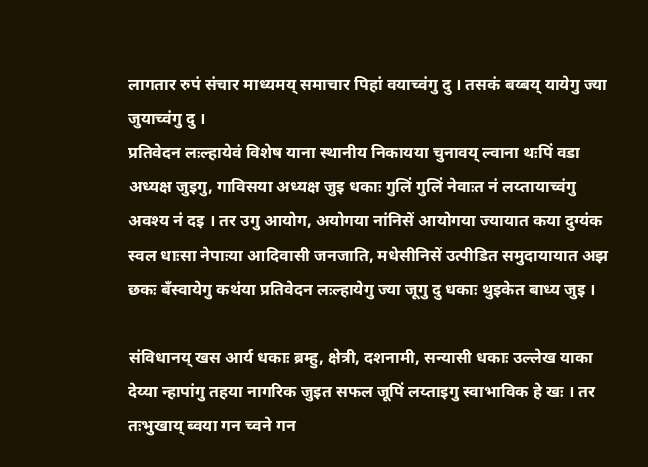लागतार रुपं संचार माध्यमय् समाचार पिहां वयाच्वंगु दु । तसकं बय्बय् यायेगु ज्या जुयाच्वंगु दु ।
प्रतिवेदन लःल्हायेवं विशेष याना स्थानीय निकायया चुनावय् ल्वाना थःपिं वडा अध्यक्ष जुइगु, गाविसया अध्यक्ष जुइ धकाः गुलिं गुलिं नेवाःत नं लय्तायाच्वंगु अवश्य नं दइ । तर उगु आयोग, अयोगया नांनिसें आयोगया ज्यायात कया दुग्यंक स्वल धाःसा नेपाःया आदिवासी जनजाति, मधेसीनिसें उत्पीडित समुदायायात अझ छकः बँस्वायेगु कथंया प्रतिवेदन लःल्हायेगु ज्या जूगु दु धकाः थुइकेत बाध्य जुइ ।

संविधानय् खस आर्य धकाः ब्रम्हु, क्षेत्री, दशनामी, सन्यासी धकाः उल्लेख याका देय्या न्हापांगु तहया नागरिक जुइत सफल जूपिं लय्ताइगु स्वाभाविक हे खः । तर तःभुखाय् ब्वया गन च्वने गन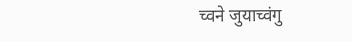च्वने जुयाच्वंगु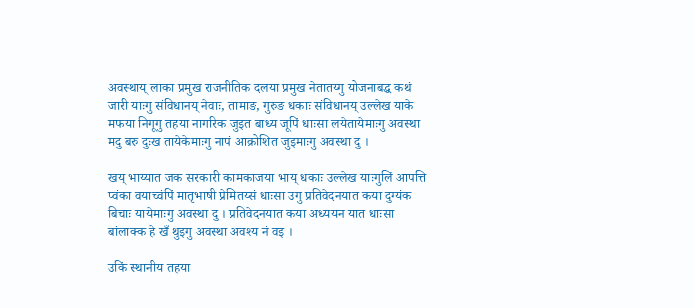अवस्थाय् लाका प्रमुख राजनीतिक दलया प्रमुख नेतातय्गु योजनाबद्ध कथं जारी याःगु संविधानय् नेवाः, तामाङ, गुरुङ धकाः संविधानय् उल्लेख याके मफया निगूगु तहया नागरिक जुइत बाध्य जूपिं धाःसा लयेतायेमाःगु अवस्था मदु बरु दुःख तायेकेमाःगु नापं आक्रोशित जुइमाःगु अवस्था दु ।

खय् भाय्यात जक सरकारी कामकाजया भाय् धकाः उल्लेख याःगुलिं आपत्ति प्वंका वयाच्वंपिं मातृभाषी प्रेमितय्सं धाःसा उगु प्रतिवेदनयात कया दुग्यंक बिचाः यायेमाःगु अवस्था दु । प्रतिवेदनयात कया अध्ययन यात धाःसा बांलाक्क हे खँ थुइगु अवस्था अवश्य नं वइ ।

उकिं स्थानीय तहया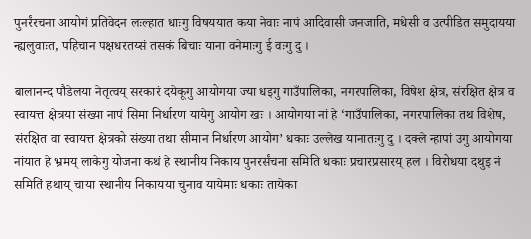पुनर्रंरचना आयोगं प्रतिवेदन लःल्हात धाःगु विषययात कया नेवाः नापं आदिवासी जनजाति, मधेसी व उत्पीडित समुदायया न्ह्यलुवाःत, पहिचान पक्षधरतय्सं तसकं बिचाः याना वनेमाःगु ई वःगु दु ।

बालानन्द पौडेलया नेतृत्वय् सरकारं दयेकूगु आयोगया ज्या धइगु गाउँपालिका, नगरपालिका, विषेश क्षेत्र, संरक्षित क्षेत्र व स्वायत्त क्षेत्रया संख्या नापं सिमा निर्धारण यायेगु आयोग खः । आयोगया नां हे ‘गाउँपालिका, नगरपालिका तथ विशेष, संरक्षित वा स्वायत्त क्षेत्रको संख्या तथा सीमान निर्धारण आयोग’ धकाः उल्लेख यानातःगु दु । दक्ले न्हापां उगु आयोगया नांयात हे भ्रमय् लाकेगु योजना कथं हे स्थानीय निकाय पुनरर्संचना समिति धकाः प्रचारप्रसारय् हल । विरोधया दथुइ नं समितिं हथाय् चाया स्थानीय निकायया चुनाव यायेमाः धकाः तायेका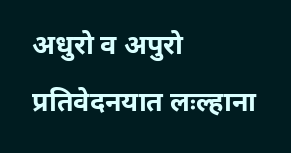अधुरो व अपुरो प्रतिवेदनयात लःल्हाना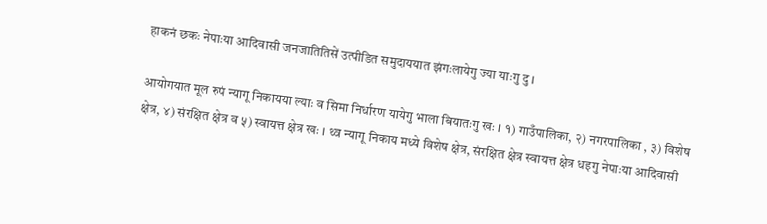हाकनं छकः नेपाःया आदिवासी जनजातितिसें उत्पीडित समुदाययात झंगःलायेगु ज्या याःगु दु ।

आयोगयात मूल रुपं न्यागू निकायया ल्याः व सिमा निर्धारण यायेगु भाला बियातःगु खः । १) गाउँपालिका, २) नगरपालिका , ३) विशेष क्षेत्र, ४) संरक्षित क्षेत्र व ५) स्वायत्त क्षेत्र खः । थ्व न्यागू निकाय मध्ये विशेष क्षेत्र, संरक्षित क्षेत्र स्वायत्त क्षेत्र धइगु नेपाःया आदिवासी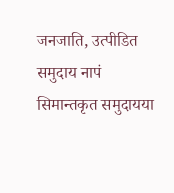जनजाति, उत्पीडित समुदाय नापं सिमान्तकृत समुदायया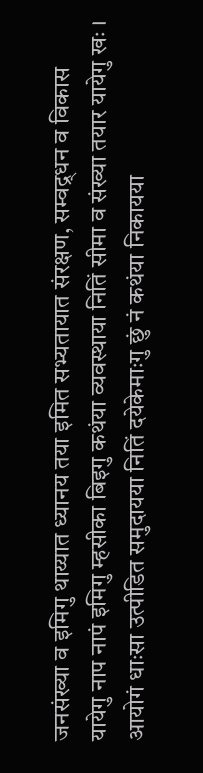जनसंख्या व इमिगु थाय्यात ध्यानय तया इमित सभ्यतायात संरक्षण, सम्वद्र्धन व विकास यायेगु नाप नापं इमिगु म्हसीका बिइगु कथंया व्यवस्थाया नितिं सीमा व संख्या तयार यायेगु खः । आयोगं धाःसा उत्पीडित समुदायया नितिं दयेकेमाःगु छुं नं कथंया निकायया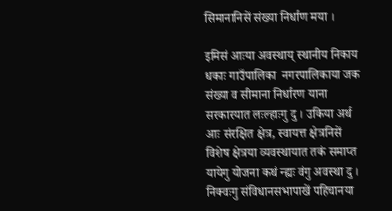सिमानानिसें संख्या निर्धाण मया ।

इमिसं आःया अवस्थाय् स्थानीय निकाय धकाः गाउँपालिका  नगरपालिकाया जक संख्या व सीमाना निर्धारण याना सरकारयात लःल्हाःगु दु । उकिया अर्थ आः संरक्षित क्षेत्र, स्वायत्त क्षेत्रनिसें विशेष क्षेत्रया व्यवस्थायात तकं समाप्त यायेगु योजना कथं न्ह्यः वंगु अवस्था दु । निक्वःगु संविधानसभापाखें पहिचानया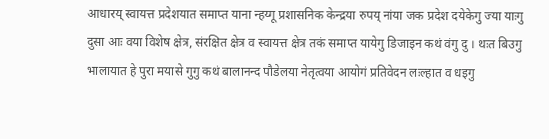आधारय् स्वायत्त प्रदेशयात समाप्त याना न्हय्गू प्रशासनिक केन्द्रया रुपय् नांया जक प्रदेश दयेकेगु ज्या याःगु दुसा आः वया विशेष क्षेत्र, संरक्षित क्षेत्र व स्वायत्त क्षेत्र तकं समाप्त यायेगु डिजाइन कथं वंगु दु । थःत बिउगु भालायात हे पुरा मयासे गुगु कथं बालानन्द पौडेलया नेतृत्वया आयोगं प्रतिवेदन लःल्हात व धइगु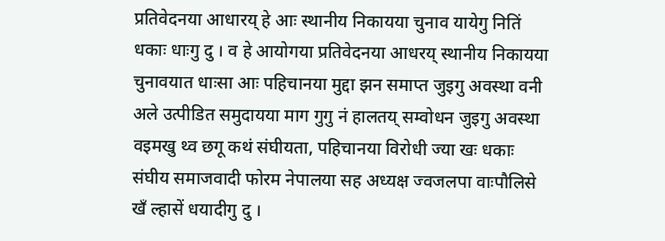प्रतिवेदनया आधारय् हे आः स्थानीय निकायया चुनाव यायेगु नितिं धकाः धाःगु दु । व हे आयोगया प्रतिवेदनया आधरय् स्थानीय निकायया चुनावयात धाःसा आः पहिचानया मुद्दा झन समाप्त जुइगु अवस्था वनी अले उत्पीडित समुदायया माग गुगु नं हालतय् सम्वोधन जुइगु अवस्था वइमखु थ्व छगू कथं संघीयता, पहिचानया विरोधी ज्या खः धकाः संघीय समाजवादी फोरम नेपालया सह अध्यक्ष ज्वजलपा वाःपौलिसे खँ ल्हासें धयादीगु दु ।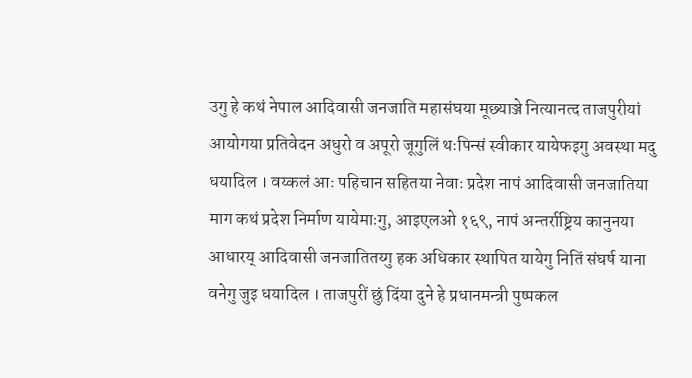उगु हे कथं नेपाल आदिवासी जनजाति महासंघया मूछ्याञ्जे नित्यानत्द ताजपुरीयां आयोगया प्रतिवेदन अधुरो व अपूरो जूगुलिं थःपिन्सं स्वीकार यायेफइगु अवस्था मदु धयादिल । वय्कलं आः पहिचान सहितया नेवाः प्रदेश नापं आदिवासी जनजातिया माग कथं प्रदेश निर्माण यायेमाःगु, आइएलओ १६९, नापं अन्तर्राष्ट्रिय कानुनया आधारय् आदिवासी जनजातितय्गु हक अधिकार स्थापित यायेगु नितिं संघर्ष याना वनेगु जुइ धयादिल । ताजपुरीं छुं दिंया दुने हे प्रधानमन्त्री पुष्पकल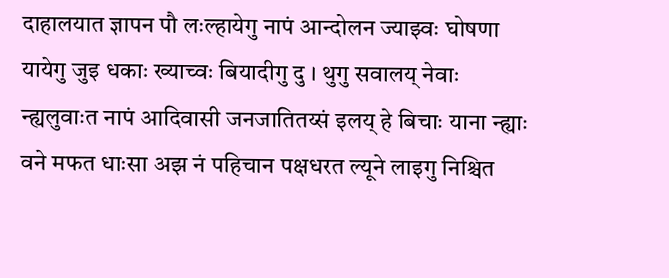दाहालयात ज्ञापन पौ लःल्हायेगु नापं आन्दोलन ज्याझ्वः घोषणा यायेगु जुइ धकाः ख्याच्वः बियादीगु दु । थुगु सवालय् नेवाः न्ह्यलुवाःत नापं आदिवासी जनजातितय्सं इलय् हे बिचाः याना न्ह्याः वने मफत धाःसा अझ नं पहिचान पक्षधरत ल्यूने लाइगु निश्चित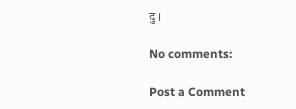दु ।

No comments:

Post a Comment